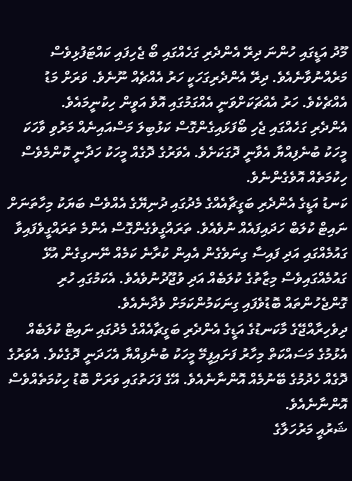މޫދު އަޑީގައި ހުންނަ ދިރޭ އެންދެރި ގަހެއްގައި ބޯ ޖެހިފައި ކައްޓަފުޅިވެސް މަރެއްނުވާނެއެވެ. ދިރޭ އެންދެރިގަހަކީ ހަރު އެއްޗެއް ނޫނެވެ. ވަރަށް މަޑު އެއްޗެކެވެ. ހަރު އެއްޗަކަށްވަނީ އެއްގަމުގައި އޮވެ އަވީން ހިކުނީމައެވެ.
އެންދެރި ގަހެއްގައި ޖެހި ބޯފަޅައިގެންގޮސް ކަޅުބިލަ މަސްއައިނެއް މަރުވި ވާހަކަ މީހަކު ބުނެފިއްޔާ އެވާނީ ދޮގަކަށެވެ. އެވަރުގެ ދޮގެއް މީހަކު ހަދާނީ ކޮންމެވެސް ހިކުމަތެއް އޮވެގެންނެވެ.
ކަނޑު އަޑީގެ އެންދެރި ބަގީޗާއެއްގެ މެދުގައި ދުނިޔޭގެ އެއްވެސް ބަޔަކު މިހާތަނަށް ނައިޓް ކުލަބް ހަދައިފައެއް ނުވެއެވެ. ތަރައްގީވެގެންގޮސް އެންމެ ތަރައްގީވެފައިވާ ގައުމެއްގައި އަދި ފައިސާ ގިނަވެގެން އެއިން ކުރާނެ ކަމެއް ނޭނގިގެން އުޅޭ ގައުމެއްގައިވެސް މިޒާތުގެ ކުލަބެއް އަދި ވުޖޫދުނުވެއެވެ. އެކަމުގައި ހުރި ގޮންޖެހުންތައް ބޮޑުވެފައި ގިނަކަމުންކަމަށް ވެދާނެއެވެ.
ދިވެހިރާއްޖޭގެ މާކަނޑުގެ އަޑީގެ އެންދެރި ބަގީޗާއެއްގެ މެދުގައި ނައިޓް ކުލަބެއް އެޅުމުގެ މަސައްކަތް މިހާރު ފަށައިފީމޭ މީހަކު ބުނެފިއްޔާ އެހަދަނީ ދޮގެކެވެ. އެވަރުގެ ދޮގެއް ހެދުމުގެ ބޭނުމެއް އޮންނާނެއެވެ. އޭގެ ފަހަތުގައި ވަރަށް ބޮޑު ހިކުމަތެއްވެސް އޮންނާނެއެވެ.
ޝަރުއީ މަރުހަލާގެ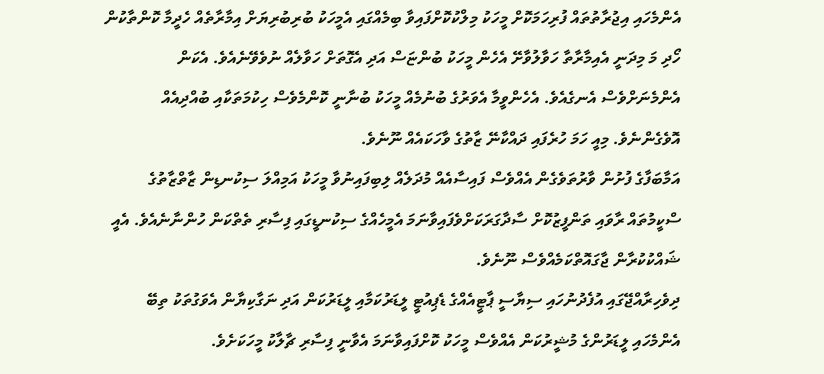އެންމެހައި އިޖުރާތުތައް ފުރިހަމަކޮށް މީހަކު މިލްކުކޮށްފައިވާ ބިމެއްގައި އެމީހަކު ބުރިބުރިޔަށް އިމާރާތެއް ހެދީމާ ކޮންތާކުން ހޯދި މަ މިދަނީ އެއިމާރާތާ ހަވާލުވާށޭ އެހެން މީހަކު ބުންޏަސް އަދި އެގޮތަށް ހަވާލެއް ނުވެވޭނެއެވެ. އެކަން އެންމެނަށްވެސް އެނގެއެވެ. އެހެންވީމާ އެވަރުގެ ބުނުމެއް މީހަކު ބުނާނީ ކޮންމެވެސް ހިކުމަތަކާއި ބުއްދިއެއް އޮވެގެންނެވެ. މިއީ ހަމަ ހުރެފައި ދައްކާނޭ ޒާތުގެ ވާހަކައެއް ނޫނެވެ.
އަމާބަފާގެ ފުށުން ވާރުތަވެގެން އެއްވެސް ފައިސާއެއް މުދަލެއް ލިބިފައިނުވާ މީހަކު އަމިއްލަ ސިކުނޑިން ޒާތްޒާތުގެ ސްކީމުތައް ރާވައި ތަންފީޒުކޮށް ސާދާގަރަކަށްވެފައިވާނަމަ އެމީހެއްގެ ސިކުނޑީގައި ފިސާރި ތެތްކަން ހުންނާނެއެވެ. އެއީ ޝައްކުކުރާން ޖާގައޮތްކަމެއްވެސް ނޫނެވެ.
ދިވެހިރާއްޖޭގައި އުފެދުނުހައި ސިޔާސީ ޕާޓީއެއްގެ ޑެޕިއުޓީ ލީޑަރުކަމާއި ލީޑަރުކަން އަދި ނަގާކިޔާން އެވަގުތަކު ތިބޭ އެންމެހައި ލީޑަރުންގެ މުޝީރުކަން އެއްވެސް މީހަކު ކޮށްފައިވާނަމަ އެވާނީ ފިސާރި ޗާލާކު މީހަކަށެވެ.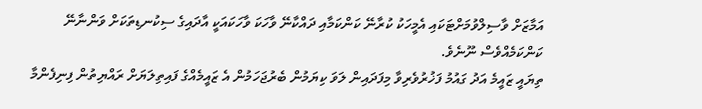އަމާޒަށް ވާސިލްވުމަށްޓަކައި އެމީހަކު ކުރާނޭ ކަންކަމާއި ދައްކާނޭ ވާހަކަ ވާހަކައަކީ އާދައިގެ ސިކުނޑިތަކަށް ވަންނާނޭ ކަންކަމެއްވެސް ނޫނެވެ.
ތިޔައީ ޒައީމެ އަދު ގައުމު ފަޚުރުވެރިވާ މިފަދައިން ލަވަ ކިޔަމުން ބެރުޖަހަމުން އެ ޒައީމެއްގެ ފައިތިލަޔަށް ރައްޔިތުން ފިނިފެންމާ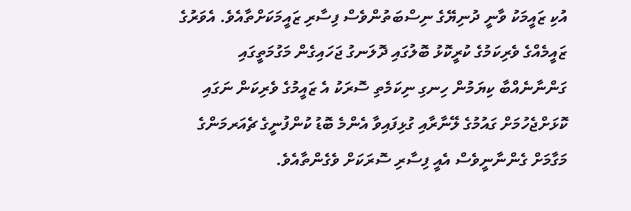އުކި ޒައީމަކު ވާނީ ދުނިޔޭގެ ނިސްބަތުންވެސް ފިސާރި ޒައީމަކަށްތާއެވެ. އެވަރުގެ ޒައީމެއްގެ ވެރިކަމުގެ ކުރީކޮޅު ބޮލުގައި ދޮލަނގު ޖަހައިގެން މަގުމަތީގައި ގަންނާނެއްބާ ކިޔަމުން ހިނގި ނިކަމެތި ސޮރަކު އެ ޒައީމުގެ ވެރިކަން ނަގައި ކޮޅަށްޖެހުމަށް ގައުމުގެ ލޭނާރާއި ގުޅިފައިވާ އެންމެ ބޮޑު ކުންފުނީގެ ޗެއަރމަންގެ މަގާމަށް ގެންނާނީވެސް އެއީ ފިސާރި ސޮރަކަށް ވެގެންތާއެވެ.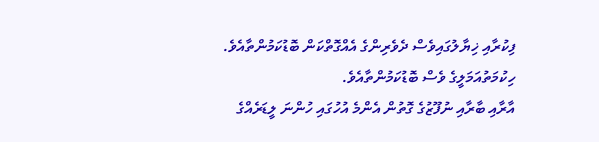ފިކުރާއި ޚިޔާލުގައިވެސް ދެވެރިންގެ އެއްގޮތްކަން ބޮޑުކަމުންތާއެވެ. ހިކުމަތުއަމަލީގެ ވެސް ބޮޑުކަމުންތާއެވެ.
އާރާއި ބާރާއި ނުފޫޒުގެ ގޮތުން އެންމެ އުހުގައި ހުންނަ ލީޑަރެއްގެ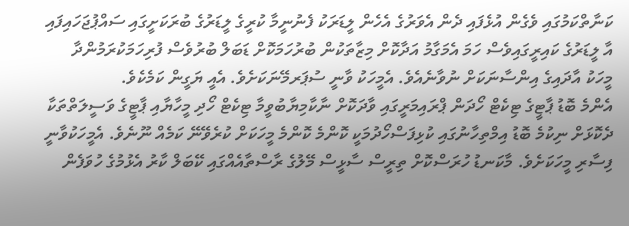ކަނާތްކަމުގައި ވެގެން އުޅެފައި ދެން އެވަރުގެ އެހެން ލީޑަރަކު ފެނުނީމާ ކުރީގެ ލީޑަރުގެ ބުރަކަށީގައި ސައްޕުޖަހައިފައި އާ ލީޑަރުގެ ކައިރީގައިވެސް ހަމަ އެމަގާމު އަދާކޮށް މިޒާތަކުން ބުރުހަމަކޮށް ޑަބަލް ބުރުވެސް ފުރިހަމަކުރަމުންދާ މީހަކު އާދައިގެ އިންސާނަކަށް ނުވާނެއެވެ. އެމީހަކު ވާނީ ސުޕަރމޭނަކަށެވެ. އެއީ ޔަގީން ކަމެކެވެ.
އެންމެ ބޮޑު ޕާޓީގެ ޓިކެޓް ހޯދަން ޕްރައިމަރީގައި ވާދަކޮށް ނާކާމިޔާބުވީމާ ޓިކެޓް ހޯދި މީހާޔާއި ޕާޓީގެ ވަސީލަތްތަކާ ދެކޮޅަށް ނިކުމެ ބޮޑު އިމްތިހާނުގައި ކުޅިފަސްހޯދުމަކީ ކޮންމެ ކޮންމެ މީހަކަށް ކުރެވޭނޭ ކަމެއް ނޫނެވެ. އެމީހަކުވާނީ ފިސާރި މީހަކަށެވެ. މާކަނޑު ހުރަސްކޮށް ތިރީސް ސާޅީސް މޭލުގެ ރާސްތާއެއްގައި ކޭބަލް ކާރު އެޅުމުގެ ހުވަފެން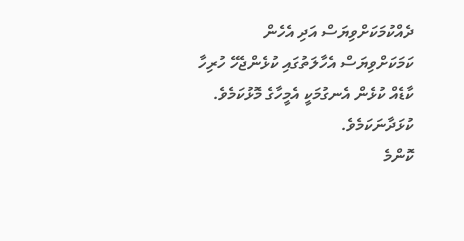ދެއްކުމަކަށްވިޔަސް އަދި އެހެން ކަމަކަށްވިޔަސް އެހާލަތުގައި ކުޅެންޖެހޭ ހުރިހާ ކާޑެއް ކުޅެން އެނގުމަކީ އެމީހާގެ މޮޅުކަމެވެ. ކުޅަދާނަކަމެވެ.
ކޮންމެ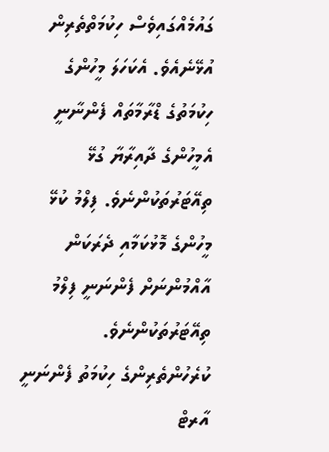ގައުމެއްގައިވެސް ހިކުމަތްތެރިން އުޅޭނެއެވެ. އެކަހަލަ މީހުންގެ ހިކުމަތުގެ ޑްރާމާތައް ފެންނާނީ އެމީހުންގެ ދާއިރާޔާ ގުޅޭ ތިއޭޓަރުތަކުންނެވެ. ފިލްމު ކުޅޭ މީހުންގެ މޮޅުކަމާއި ދެރަކަން އާއްމުންނަށް ފެންނަނީ ފިލްމު ތިއޭޓަރުތަކުންނެވެ. ކުރެހުންތެރިންގެ ހިކުމަތު ފެންނަނީ އާރޓް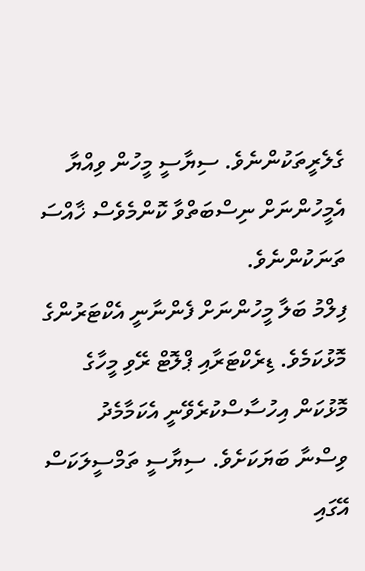ގެލެރީތަކުންނެވެ. ސިޔާސީ މީހުން ވިއްޔާ އެމީހުންނަށް ނިސްބަތްވާ ކޮންމެވެސް ޚާއްސަ ތަނަކުންނެވެ.
ފިލްމު ބަލާ މީހުންނަށް ފެންނާނީ އެކްޓަރުންގެ މޮޅުކަމެވެ. ޑިރެކްޓަރާއި ޕްލޮޓް ރޭވި މީހާގެ މޮޅުކަން އިހުސާސްކުރެވޭނީ އެކަމާމެދު ވިސްނާ ބަޔަކަށެވެ. ސިޔާސީ ތަމްސީލަކަސް އޭގައި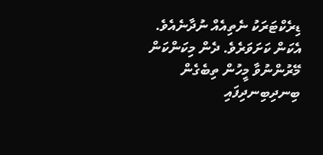ޑިރެކްޓަރަކު ނެތިއެއް ނުދާނެއެވެ. އެކަން ކަށަވަރެވެ. ދެން މިކަންކަން މޭރުންނުވާ މީހުން ތިބެގެން ބިނދިބިނދިފައި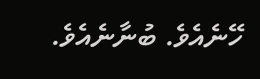ހޭނެއެވެ. ބުނާނެއެވެ.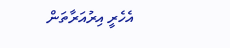އެހެރީ އިރުއަރާތަން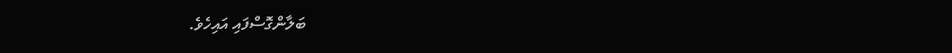ބަލާންގޮސްފައި އައިހެވެ.